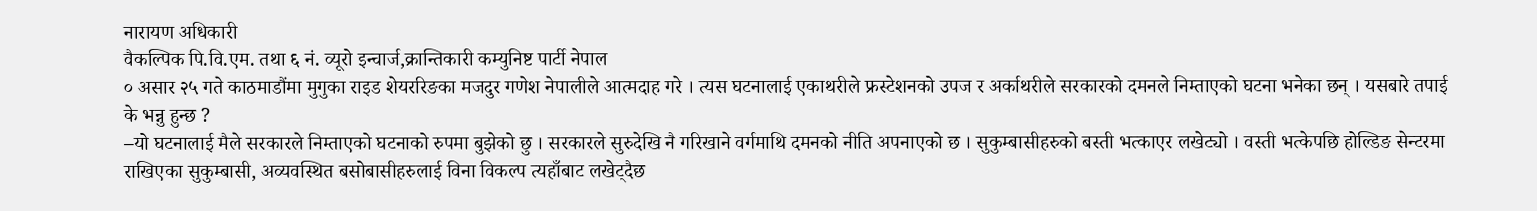नारायण अधिकारी
वैकल्पिक पि.वि.एम. तथा ६ नं. व्यूरो इन्चार्ज,क्रान्तिकारी कम्युनिष्ट पार्टी नेपाल
० असार २५ गते काठमाडौंमा मुगुका राइड शेयररिङका मजदुर गणेश नेपालीले आत्मदाह गरे । त्यस घटनालाई एकाथरीले फ्रस्टेशनको उपज र अर्काथरीले सरकारको दमनले निम्ताएको घटना भनेका छन् । यसबारे तपाई के भन्नु हुन्छ ?
–यो घटनालाई मैले सरकारले निम्ताएको घटनाको रुपमा बुझेको छु । सरकारले सुरुदेखि नै गरिखाने वर्गमाथि दमनको नीति अपनाएको छ । सुकुम्बासीहरुको बस्ती भत्काएर लखेट्यो । वस्ती भत्केपछि होल्डिङ सेन्टरमा राखिएका सुकुम्बासी, अव्यवस्थित बसोबासीहरुलाई विना विकल्प त्यहाँबाट लखेट्दैछ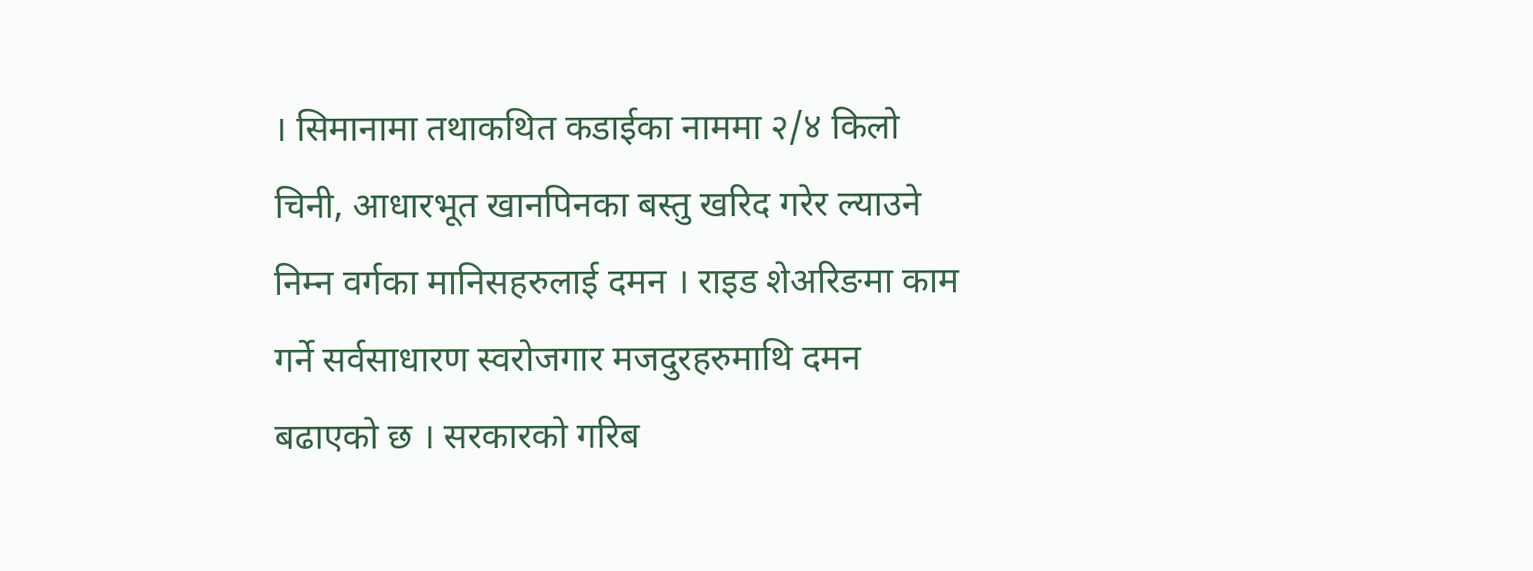। सिमानामा तथाकथित कडाईका नाममा २/४ किलो चिनी, आधारभूत खानपिनका बस्तु खरिद गरेर ल्याउने निम्न वर्गका मानिसहरुलाई दमन । राइड शेअरिङमा काम गर्ने सर्वसाधारण स्वरोजगार मजदुरहरुमाथि दमन बढाएको छ । सरकारको गरिब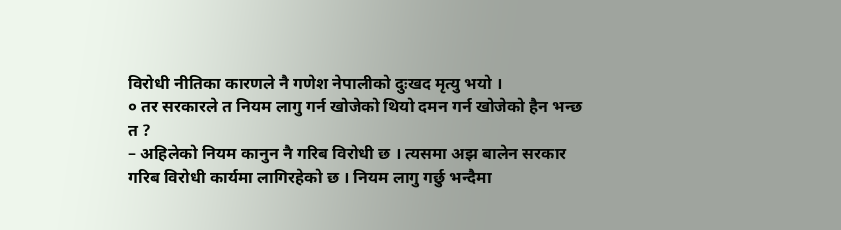विरोधी नीतिका कारणले नै गणेश नेपालीको दुःखद मृत्यु भयो ।
० तर सरकारले त नियम लागु गर्न खोजेको थियो दमन गर्न खोजेको हैन भन्छ त ?
– अहिलेको नियम कानुन नै गरिब विरोधी छ । त्यसमा अझ बालेन सरकार गरिब विरोधी कार्यमा लागिरहेको छ । नियम लागु गर्छु भन्दैमा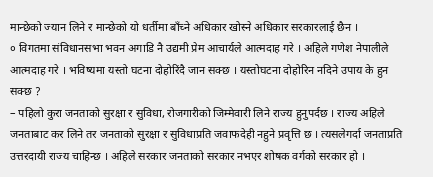मान्छेको ज्यान लिने र मान्छेको यो धर्तीमा बाँच्ने अधिकार खोस्ने अधिकार सरकारलाई छैन ।
० विगतमा संविधानसभा भवन अगाडि नै उद्यमी प्रेम आचार्यले आत्मदाह गरे । अहिले गणेश नेपालीले आत्मदाह गरे । भविष्यमा यस्तो घटना दोहोरिंदै जान सक्छ । यस्तोघटना दोहोरिन नदिने उपाय के हुन सक्छ ?
– पहिलो कुरा जनताको सुरक्षा र सुविधा, रोजगारीको जिम्मेवारी लिने राज्य हुनुपर्दछ । राज्य अहिले जनताबाट कर लिने तर जनताको सुरक्षा र सुविधाप्रति जवाफदेही नहुने प्रवृत्ति छ । त्यसलेगर्दा जनताप्रति उत्तरदायी राज्य चाहिन्छ । अहिले सरकार जनताको सरकार नभएर शोषक वर्गको सरकार हो ।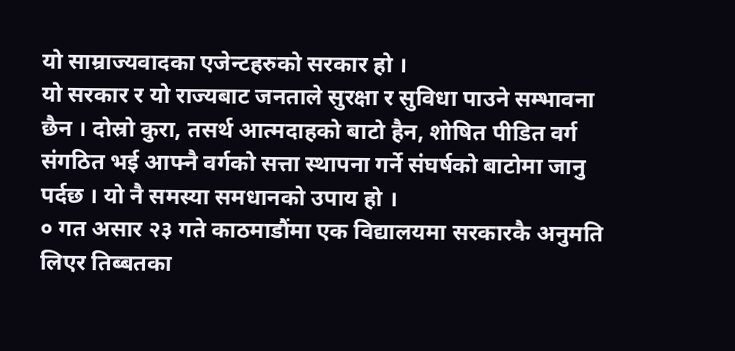यो साम्राज्यवादका एजेन्टहरुको सरकार हो ।
यो सरकार र यो राज्यबाट जनताले सुरक्षा र सुविधा पाउने सम्भावना छैन । दोस्रो कुरा, तसर्थ आत्मदाहको बाटो हैन, शोषित पीडित वर्ग संगठित भई आफ्नै वर्गको सत्ता स्थापना गर्ने संघर्षको बाटोमा जानु पर्दछ । यो नै समस्या समधानको उपाय हो ।
० गत असार २३ गते काठमाडौंमा एक विद्यालयमा सरकारकै अनुमति लिएर तिब्बतका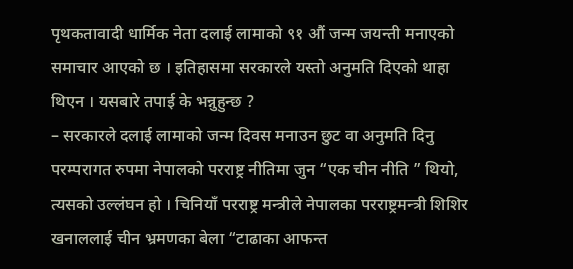पृथकतावादी धार्मिक नेता दलाई लामाको ९१ औं जन्म जयन्ती मनाएको समाचार आएको छ । इतिहासमा सरकारले यस्तो अनुमति दिएको थाहा थिएन । यसबारे तपाई के भन्नुहुन्छ ?
– सरकारले दलाई लामाको जन्म दिवस मनाउन छुट वा अनुमति दिनु परम्परागत रुपमा नेपालको परराष्ट्र नीतिमा जुन “एक चीन नीति ” थियो, त्यसको उल्लंघन हो । चिनियाँ परराष्ट्र मन्त्रीले नेपालका परराष्ट्रमन्त्री शिशिर खनाललाई चीन भ्रमणका बेला “टाढाका आफन्त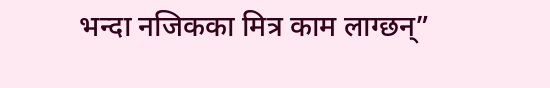भन्दा नजिकका मित्र काम लाग्छन्”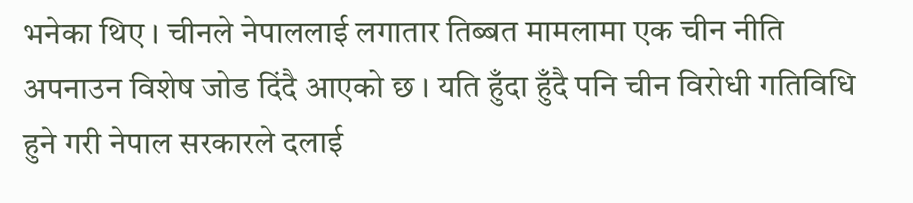भनेका थिए । चीनले नेपाललाई लगातार तिब्बत मामलामा एक चीन नीति अपनाउन विशेष जोड दिंदै आएको छ । यति हुँदा हुँदै पनि चीन विरोधी गतिविधि हुने गरी नेपाल सरकारले दलाई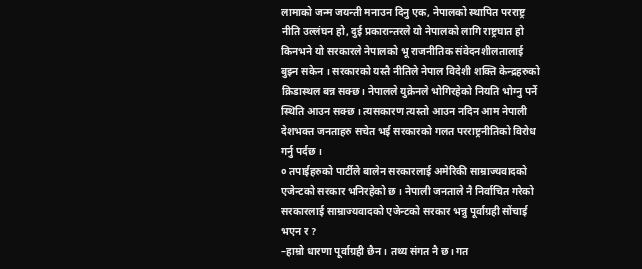लामाको जन्म जयन्ती मनाउन दिनु एक, नेपालको स्थापित परराष्ट्र नीति उल्लंघन हो, दुई प्रकारान्तरले यो नेपालको लागि राष्ट्रघात हो किनभने यो सरकारले नेपालको भू राजनीतिक संवेदनशीलतालाई बुझ्न सकेन । सरकारको यस्तै नीतिले नेपाल विदेशी शक्ति केन्द्रहरुको क्रिडास्थल बन्न सक्छ। नेपालले युक्रेनले भोगिरहेको नियति भोग्नु पर्ने स्थिति आउन सक्छ । त्यसकारण त्यस्तो आउन नदिन आम नेपाली देशभक्त जनताहरु सचेत भई सरकारको गलत परराष्ट्रनीतिको विरोध गर्नु पर्दछ ।
० तपाईहरुको पार्टीले बालेन सरकारलाई अमेरिकी साम्राज्यवादको एजेन्टको सरकार भनिरहेको छ । नेपाली जनताले नै निर्वाचित गरेको सरकारलाई साम्राज्यवादको एजेन्टको सरकार भन्नु पूर्वाग्रही सोंचाई भएन र ?
–हाम्रो धारणा पूर्वाग्रही छैन । तथ्य संगत नै छ। गत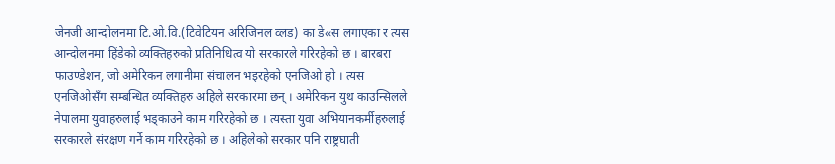जेनजी आन्दोलनमा टि.ओ.वि.(टिवेटियन अरिजिनल व्लड) का डे«स लगाएका र त्यस आन्दोलनमा हिंडेको व्यक्तिहरुको प्रतिनिधित्व यो सरकारले गरिरहेको छ । बारबरा फाउण्डेशन, जो अमेरिकन लगानीमा संचालन भइरहेको एनजिओ हो । त्यस एनजिओसँग सम्बन्धित व्यक्तिहरु अहिले सरकारमा छन् । अमेरिकन युथ काउन्सिलले नेपालमा युवाहरुलाई भड्काउने काम गरिरहेको छ । त्यस्ता युवा अभियानकर्मीहरुलाई सरकारले संरक्षण गर्ने काम गरिरहेको छ । अहिलेको सरकार पनि राष्ट्रघाती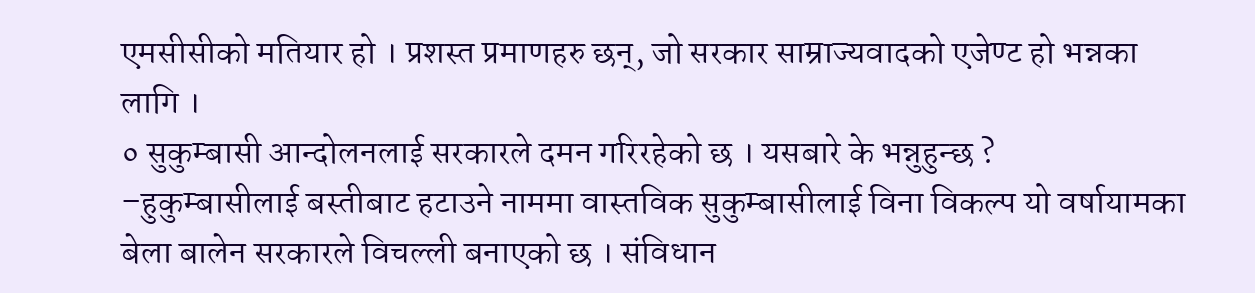एमसीसीको मतियार हो । प्रशस्त प्रमाणहरु छन्, जो सरकार साम्राज्यवादको एजेण्ट हो भन्नका लागि ।
० सुकुम्बासी आन्दोलनलाई सरकारले दमन गरिरहेको छ । यसबारे के भन्नुहुन्छ ?
–हुकुम्बासीलाई बस्तीबाट हटाउने नाममा वास्तविक सुकुम्बासीलाई विना विकल्प यो वर्षायामका बेला बालेन सरकारले विचल्ली बनाएको छ । संविधान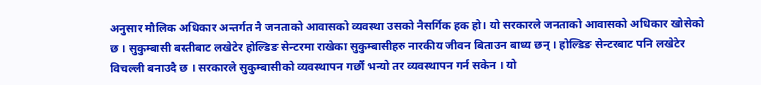अनुसार मौलिक अधिकार अन्तर्गत नै जनताको आवासको व्यवस्था उसको नैसर्गिक हक हो। यो सरकारले जनताको आवासको अधिकार खोसेको छ । सुकुम्बासी बस्तीबाट लखेटेर होल्डिङ सेन्टरमा राखेका सुकुम्बासीहरु नारकीय जीवन बिताउन बाध्य छन् । होल्डिङ सेन्टरबाट पनि लखेटेर विचल्ली बनाउदै छ । सरकारले सुकुम्बासीको व्यवस्थापन गर्छौं भन्यो तर व्यवस्थापन गर्न सकेन । यो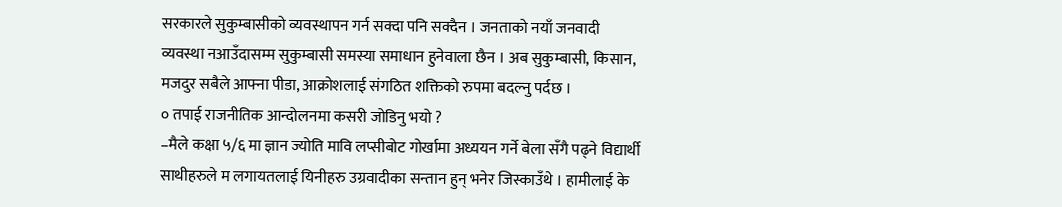सरकारले सुकुम्बासीको व्यवस्थापन गर्न सक्दा पनि सक्दैन । जनताको नयाँ जनवादी व्यवस्था नआउँदासम्म सुकुम्बासी समस्या समाधान हुनेवाला छैन । अब सुकुम्बासी, किसान, मजदुर सबैले आफ्ना पीडा, आक्रोशलाई संगठित शक्तिको रुपमा बदल्नु पर्दछ ।
० तपाई राजनीतिक आन्दोलनमा कसरी जोडिनु भयो ?
–मैले कक्षा ५/६ मा ज्ञान ज्योति मावि लप्सीबोट गोर्खामा अध्ययन गर्ने बेला सँगै पढ्ने विद्यार्थी साथीहरुले म लगायतलाई यिनीहरु उग्रवादीका सन्तान हुन् भनेर जिस्काउँथे । हामीलाई के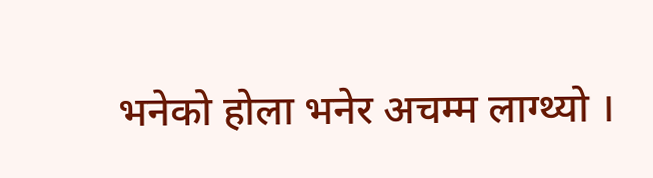भनेको होला भनेर अचम्म लाग्थ्यो ।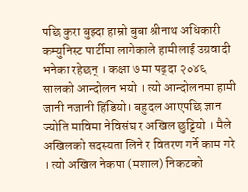पछि कुरा बुझ्दा हाम्रो बुबा श्रीनाथ अधिकारी कम्युनिस्ट पार्टीमा लागेकाले हामीलाई उग्रवादी भनेका रहेछन् । कक्षा ७ मा पढ्दा २०४६ सालको आन्दोलन भयो । त्यो आन्दोलनमा हामी जानी नजानी हिंडियो। बहुदल आएपछि ज्ञान ज्योति माविमा नेविसंघ र अखिल छुट्टियो । मैले अखिलको सदस्यता लिने र वितरण गर्ने काम गरे । त्यो अखिल नेकपा (मशाल) निकटको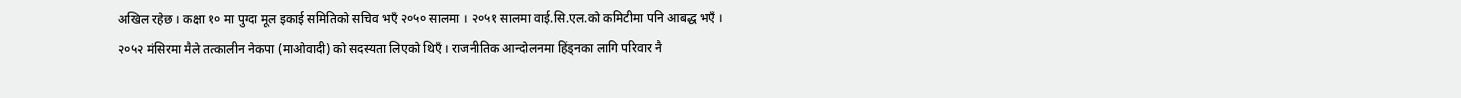अखिल रहेछ । कक्षा १० मा पुग्दा मूल इकाई समितिको सचिव भएँ २०५० सालमा । २०५१ सालमा वाई.सि.एल.को कमिटीमा पनि आबद्ध भएँ । २०५२ मंसिरमा मैले तत्कालीन नेकपा (माओवादी) को सदस्यता लिएको थिएँ । राजनीतिक आन्दोलनमा हिंड्नका लागि परिवार नै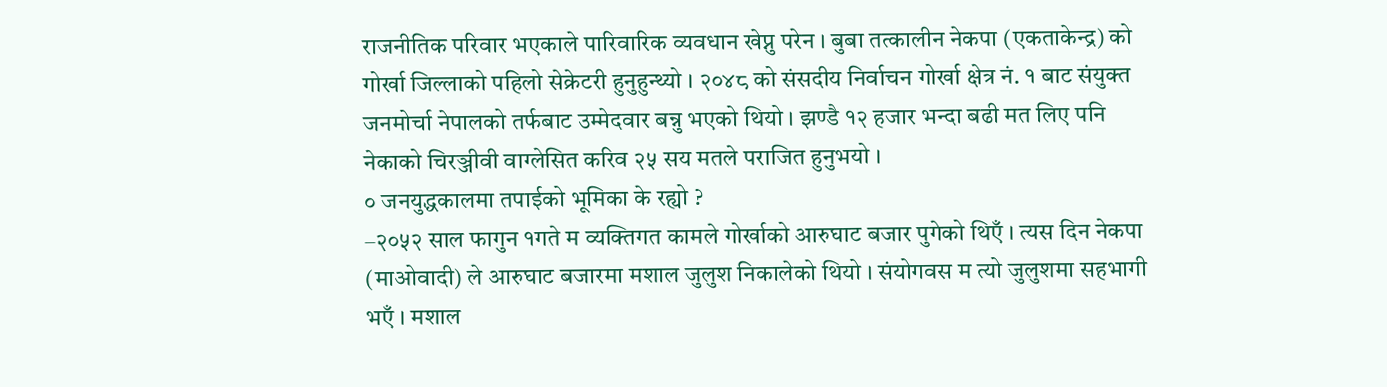राजनीतिक परिवार भएकाले पारिवारिक व्यवधान खेप्नु परेन । बुबा तत्कालीन नेकपा (एकताकेन्द्र) को गोर्खा जिल्लाको पहिलो सेक्रेटरी हुनुहुन्थ्यो । २०४८ को संसदीय निर्वाचन गोर्खा क्षेत्र नं. १ बाट संयुक्त जनमोर्चा नेपालको तर्फबाट उम्मेदवार बन्नु भएको थियो । झण्डै १२ हजार भन्दा बढी मत लिए पनि नेकाको चिरञ्जीवी वाग्लेसित करिव २५ सय मतले पराजित हुनुभयो ।
० जनयुद्धकालमा तपाईको भूमिका के रह्यो ?
–२०५२ साल फागुन १गते म व्यक्तिगत कामले गोर्खाको आरुघाट बजार पुगेको थिएँ । त्यस दिन नेकपा (माओवादी) ले आरुघाट बजारमा मशाल जुलुश निकालेको थियो । संयोगवस म त्यो जुलुशमा सहभागी भएँ । मशाल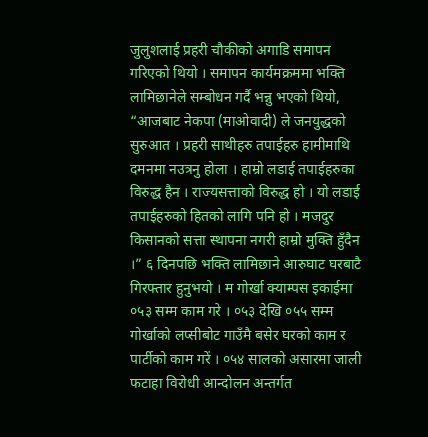जुलुशलाई प्रहरी चौकीको अगाडि समापन गरिएको थियो । समापन कार्यमक्रममा भक्ति लामिछानेले सम्बोधन गर्दै भन्नु भएको थियो, “आजबाट नेकपा (माओवादी) ले जनयुद्धको सुरुआत । प्रहरी साथीहरु तपाईहरु हामीमाथि दमनमा नउत्रनु होला । हाम्रो लडाई तपाईहरुका विरुद्ध हैन । राज्यसत्ताको विरुद्ध हो । यो लडाई तपाईहरुको हितको लागि पनि हो । मजदुर किसानको सत्ता स्थापना नगरी हाम्रो मुक्ति हुँदैन ।” ६ दिनपछि भक्ति लामिछाने आरुघाट घरबाटै गिरफ्तार हुनुभयो । म गोर्खा क्याम्पस इकाईमा ०५३ सम्म काम गरे । ०५३ देखि ०५५ सम्म गोर्खाको लप्सीबोट गाउँमै बसेर घरको काम र पार्टीको काम गरें । ०५४ सालको असारमा जाली फटाहा विरोधी आन्दोलन अन्तर्गत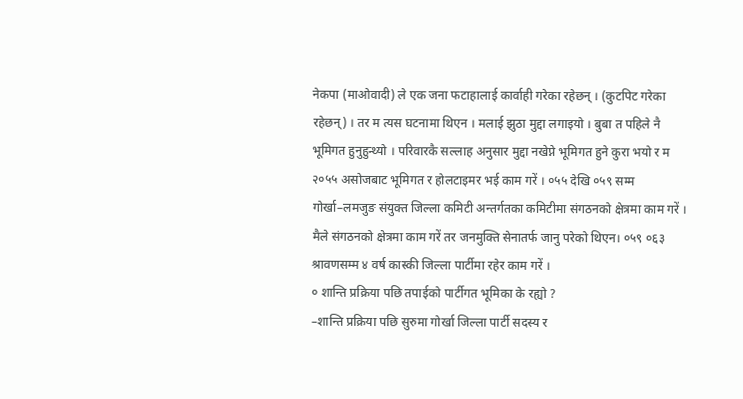नेकपा (माओवादी) ले एक जना फटाहालाई कार्वाही गरेका रहेछन् । (कुटपिट गरेका रहेछन्) । तर म त्यस घटनामा थिएन । मलाई झुठा मुद्दा लगाइयो । बुबा त पहिले नै भूमिगत हुनुहुन्थ्यो । परिवारकै सल्लाह अनुसार मुद्दा नखेप्ने भूमिगत हुने कुरा भयो र म २०५५ असोजबाट भूमिगत र होलटाइमर भई काम गरें । ०५५ देखि ०५९ सम्म गोर्खा–लमजुङ संयुक्त जिल्ला कमिटी अन्तर्गतका कमिटीमा संगठनको क्षेत्रमा काम गरें । मैले संगठनको क्षेत्रमा काम गरें तर जनमुक्ति सेनातर्फ जानु परेको थिएन। ०५९ ०६३ श्रावणसम्म ४ वर्ष कास्की जिल्ला पार्टीमा रहेर काम गरें ।
० शान्ति प्रक्रिया पछि तपाईको पार्टीगत भूमिका के रह्यो ?
–शान्ति प्रक्रिया पछि सुरुमा गोर्खा जिल्ला पार्टी सदस्य र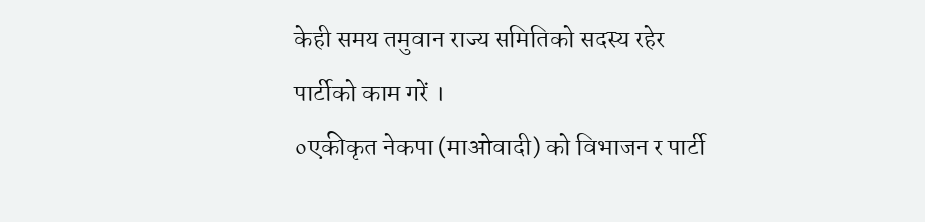केही समय तमुवान राज्य समितिको सदस्य रहेर पार्टीको काम गरें ।
०एकीकृत नेकपा (माओवादी) को विभाजन र पार्टी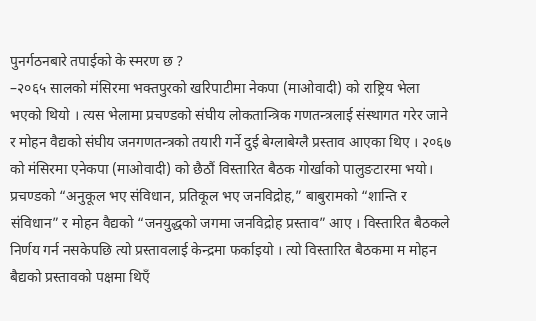पुनर्गठनबारे तपाईको के स्मरण छ ?
–२०६५ सालको मंसिरमा भक्तपुरको खरिपाटीमा नेकपा (माओवादी) को राष्ट्रिय भेला भएको थियो । त्यस भेलामा प्रचण्डको संघीय लोकतान्त्रिक गणतन्त्रलाई संस्थागत गरेर जाने र मोहन वैद्यको संघीय जनगणतन्त्रको तयारी गर्ने दुई बेग्लाबेग्लै प्रस्ताव आएका थिए । २०६७ को मंसिरमा एनेकपा (माओवादी) को छैठौं विस्तारित बैठक गोर्खाको पालुङटारमा भयो। प्रचण्डको “अनुकूल भए संविधान, प्रतिकूल भए जनविद्रोह,” बाबुरामको “शान्ति र संविधान” र मोहन वैद्यको “जनयुद्धको जगमा जनविद्रोह प्रस्ताव” आए । विस्तारित बैठकले निर्णय गर्न नसकेपछि त्यो प्रस्तावलाई केन्द्रमा फर्काइयो । त्यो विस्तारित बैठकमा म मोहन बैद्यको प्रस्तावको पक्षमा थिएँ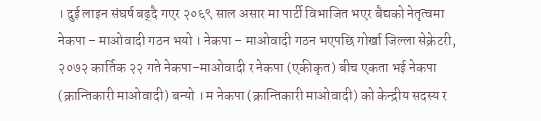। दुई लाइन संघर्ष बढ्दै गएर २०६९ साल असार मा पार्टी विभाजित भएर बैद्यको नेतृत्वमा नेकपा – माओवादी गठन भयो । नेकपा – माओवादी गठन भएपछि गोर्खा जिल्ला सेक्रेटरी, २०७२ कार्तिक २२ गते नेकपा–माओवादी र नेकपा (एकीकृत) बीच एकता भई नेकपा (क्रान्तिकारी माओवादी) बन्यो । म नेकपा (क्रान्तिकारी माओवादी) को केन्द्रीय सदस्य र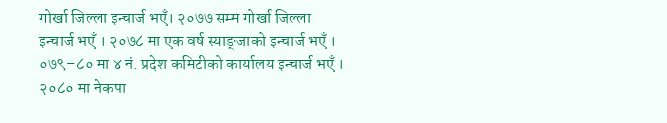गोर्खा जिल्ला इन्चार्ज भएँ। २०७७ सम्म गोर्खा जिल्ला इन्चार्ज भएँ । २०७८ मा एक वर्ष स्याङ्जाको इन्चार्ज भएँ । ०७९–८० मा ४ नं. प्रदेश कमिटीको कार्यालय इन्चार्ज भएँ । २०८० मा नेकपा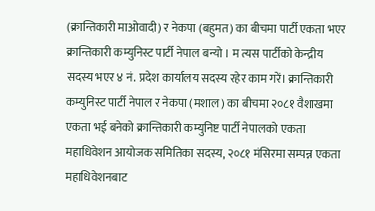(क्रान्तिकारी माओवादी) र नेकपा (बहुमत) का बीचमा पार्टी एकता भएर क्रान्तिकारी कम्युनिस्ट पार्टी नेपाल बन्यो । म त्यस पार्टीको केन्द्रीय सदस्य भएर ४ नं. प्रदेश कार्यालय सदस्य रहेर काम गरें। क्रान्तिकारी कम्युनिस्ट पार्टी नेपाल र नेकपा (मशाल) का बीचमा २०८१ वैशाखमा एकता भई बनेको क्रान्तिकारी कम्युनिष्ट पार्टी नेपालको एकता महाधिवेशन आयोजक समितिका सदस्य, २०८१ मंसिरमा सम्पन्न एकता महाधिवेशनबाट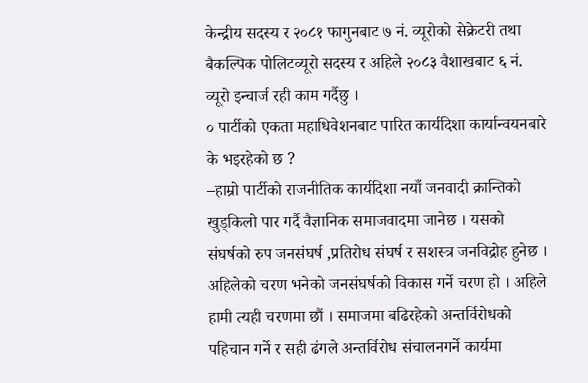केन्द्रीय सदस्य र २०८१ फागुनबाट ७ नं. व्यूरोको सेक्रेटरी तथा बैकल्पिक पोलिटव्यूरो सदस्य र अहिले २०८३ वैशाखबाट ६ नं. व्यूरो इन्चार्ज रही काम गर्दैछु ।
० पार्टीको एकता महाधिवेशनबाट पारित कार्यदिशा कार्यान्वयनबारे के भइरहेको छ ?
–हाम्रो पार्टीको राजनीतिक कार्यदिशा नयाँ जनवादी क्रान्तिको खुड्किलो पार गर्दै वैज्ञानिक समाजवादमा जानेछ । यसको संघर्षको रुप जनसंघर्ष ,प्रतिरोध संघर्ष र सशस्त्र जनविद्रोह हुनेछ । अहिलेको चरण भनेको जनसंघर्षको विकास गर्ने चरण हो । अहिले हामी त्यही चरणमा छौं । समाजमा बढिरहेको अन्तर्विरोधको पहिचान गर्ने र सही ढंगले अन्तर्विरोध संचालनगर्ने कार्यमा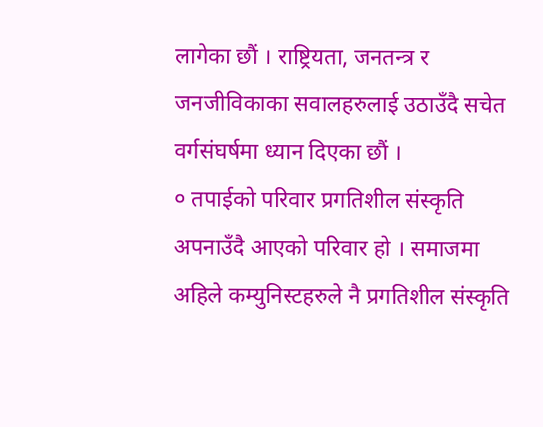लागेका छौं । राष्ट्रियता, जनतन्त्र र जनजीविकाका सवालहरुलाई उठाउँदै सचेत वर्गसंघर्षमा ध्यान दिएका छौं ।
० तपाईको परिवार प्रगतिशील संस्कृति अपनाउँदै आएको परिवार हो । समाजमा अहिले कम्युनिस्टहरुले नै प्रगतिशील संस्कृति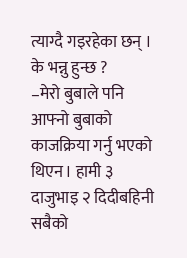त्याग्दै गइरहेका छन् । के भन्नु हुन्छ ?
–मेरो बुबाले पनि आफ्नो बुबाको काजक्रिया गर्नु भएको थिएन। हामी ३ दाजुभाइ २ दिदीबहिनी सबैको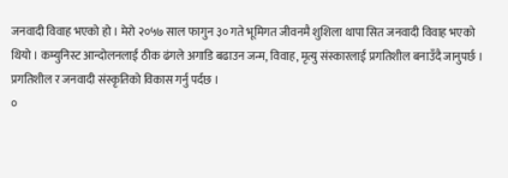जनवादी विवाह भएको हो । मेरो २०५७ साल फागुन ३० गते भूमिगत जीवनमै शुशिला थापा सित जनवादी विवाह भएको थियो । कम्युनिस्ट आन्दोलनलाई ठीक ढंगले अगाडि बढाउन जन्म, विवाह, मृत्यु संस्कारलाई प्रगतिशील बनाउँदै जानुपर्छ । प्रगतिशील र जनवादी संस्कृतिको विकास गर्नु पर्दछ ।
०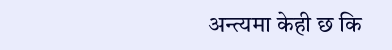अन्त्यमा केही छ कि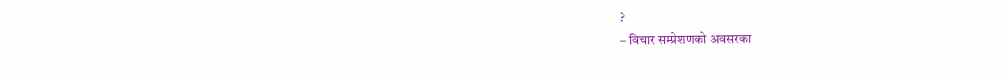?
– विचार सम्प्रेशणको अवसरका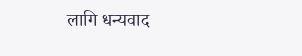लागि धन्यवाद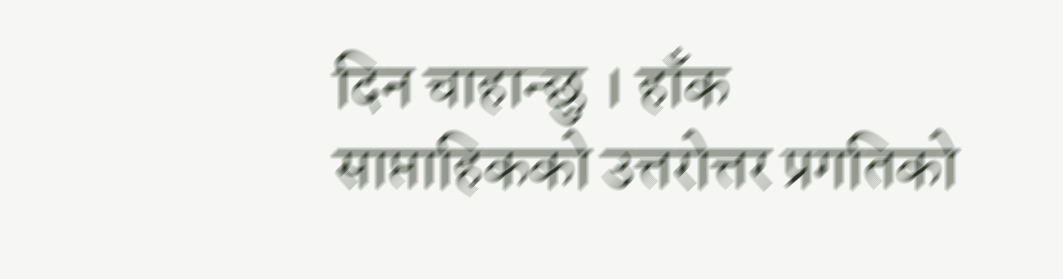दिन चाहान्छु । हाँक साप्ताहिकको उत्तरोत्तर प्रगतिको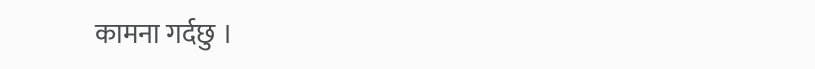कामना गर्दछु ।